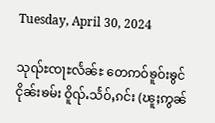Tuesday, April 30, 2024

သုၺ်ႊၸႃႊလႅၼ်ႊ တေဢဝ်ၶူဝ်းၶွင်ငိုၼ်းၶမ်း ဝိူၺ်ႉသႅဝ်ႇၵင်း (ၽူႈဢွၼ်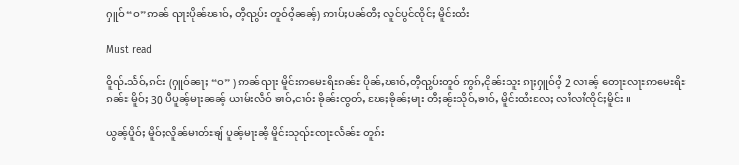ႁူဝ်“ဝ”ဢၼ် ၺႃးပိုၼ်ၽၢဝ်ႇ တီ့ၺွပ်း တူဝ်ဝႆ့ၼၼ့်) ဢၢပ်ႈပၼ်တီႈ လူင်ပွင်ၸိုင်ႈ မိူင်းထႆး

Must read

ဝိူၺ်ႉသႅဝ်ႇၵင်း (ႁူဝ်ၼႃႈ “ဝ” ) ဢၼ်ၺႃး မိူင်းဢမေႊရိႊၵၼ်ႊ ပိုၼ်ႇၽၢဝ်ႇတီ့ၺွပ်းတူဝ် ဢွၵ်ႇငိုၼ်းသူး ၵႃႈႁူဝ်ဝႆ့ 2 လၢၼ့် တေႃႊလႃႊဢမေႊရိႊၵၼ်ႊ မိူဝ်ႈ 30 ပီပူၼ့်မႃးၼၼ့် ယၢမ်းလဵဝ် ၶၢဝ်ႇငၢဝ်း ၶိုၼ်းၸွတ်ႇ ၽႄႈၶိုၼ်ႈမႃး တီႈၼႂ်းသိုဝ်ႇၶၢဝ်ႇ မိူင်းထႆးလႄႈ လၢႆလၢႆၸိုင်ႈမိူင်း ။

ယွၼ့်ပိူဝ်ႈ မိူဝ်ႈလိူၼ်မၢတ်ႊၶျ် ပူၼ့်မႃးၼႆ့ မိူင်းသုၺ်ႊၸႃႊလႅၼ်ႊ တူၵ်း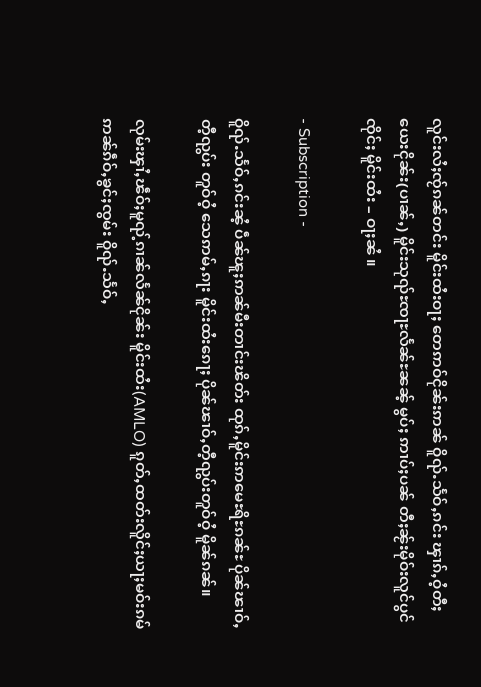လူင်းလႆႈၸႂ်ၵၼ်တင်း မိူင်းထႆးဝႃႈ တေဢဝ်ငိုၼ်းဢၼ် ဝိူၺ်ႉသႅဝ်ႇၵင်း ၾၢၵ်ႇဝႆ့တီႈယေးငိုၼ်း(ပၢၼ်ႇ) မိူင်းသုၺ်ႊၸႃႊလႅၼ်ႊၼၼ့် မွပ်ႈ ဢၢပ်ႈပၼ် တီႈၼႂ်းမိုဝ်းလူင်ပွင်ၸိုင်ႈ မိူင်းထႆး – ဝႃႈၼႆ ။

- Subscription -

ဝိူၺ်ႉသႅဝ်ႇၵင်းၼႆ့ ပဵၼ်ၽူႈဢၼ်မီးတၢင်းၽိတ်း ထုၵ်ႇမိူင်းဢမေႊရိႊၵၼ်ႊ ပိုၼ်ၽၢဝ်ႇ တီ့ၺွပ်း တူဝ်ဝႆ့ သေဢမ်ႇၵႃး မိူင်းထႆးၵေႃႈ ပိုၼ်ၽၢဝ်ႇတီ့ၺွပ်းတူဝ်ဝႆ့ မိူၼ်ၵၼ်။

လုမ်းၾၢႆႇၽဵဝ်ႈမူၺ့်ၵၢၼ်လႅၼ်ငိုၼ်း မိူင်းထႆး(AMLO) ၵူတ်ႇထတ်းလိူင်ႈယႃႈမဝ်းၵမ် ဢၼ်ၵဵဝ်ႇၶွင်ႈၸွမ်း ဝိူၺ်ႉသႅဝ်ႇ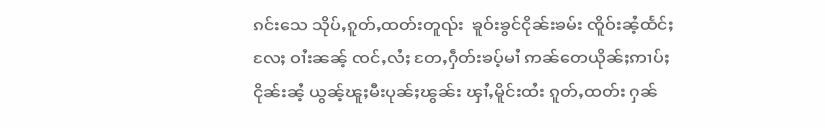ၵင်းသေ သိုပ်ႇၵူတ်ႇထတ်းတူၺ်း  ၶူဝ်းၶွင်ငိုၼ်းၶမ်း ၸိူဝ်းၼႆ့ထႅင်ႈလႄႈ ဝၢႆးၼၼ့် ၸင်ႇလႆႈ တႄႇႁဵတ်းၶပ့်မၢႆ ဢၼ်တေယိုၼ်ႈဢၢပ်ႈငိုၼ်းၼႆ့ ယွၼ့်ၽူႈမီးပုၼ်ႈၽွၼ်း ၾၢႆႇမိူင်းထႆး ၵူတ်ႇထတ်း ႁၼ်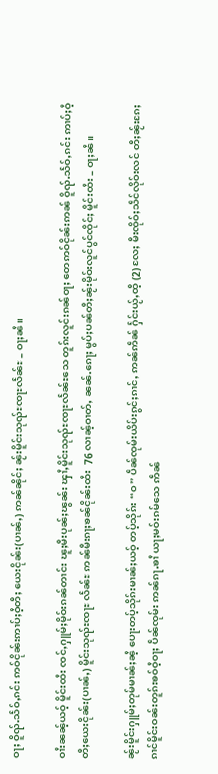ဝႃႈ ဝိူၺ်ႉသႅဝ်ႇၵင်း ဢဝ်ငိုၼ်းဢၢပ်ႈဝႆ့တီႈ ယေးငိုၼ်း(ပၢၼ်ႇ) ဢၼ်ၼိုင်ႈ ၼႂ်းမိူင်းသုၺ်ႊၸႃႊလႅၼ်ႊ – ဝႃႈၼႆ။

ဝၢႆးၼၼ့်ယဝ့် မိူင်းထႆး ၸင်ႇႁူမ်ႈမိုဝ်းၵၼ်တၢင်း ၽူႈမီးပုၼ်ႈၽွၼ်း ၾၢႆႇမိူင်းသုၺ်ႊၸႃႊလႅၼ်ႊသေ တူၵ်းလူင်းၵၼ်ဝႃႈ တေဢဝ်ငိုၼ်းဢၼ် ဝိူၺ်ႉသႅဝ်ႇၵင်း ဢၢပ်ႈဝႆ့တီႈယေးငိုၼ်း(ပၢၼ်ႇ) မိူင်းသုၺ်ႊၸႃႊ လႅၼ်ႊ ဢၼ်မီးၵႃႈၶၼ်ငိုၼ်းထႆး  76 လၢၼ့်ဝၢတ်ႇ ၼၼ်ႉၵေႃႈ မွပ်ႈပၼ်တီႈၼႂ်းမိုဝ်းလူင်ပွင်ၸိုင်ႈ မိူင်းထႆး – ဝႃႈၼႆ ။

ၼႂ်းမိူင်းႁူမ်ႈတုမ်မၢၼ်ႈၼႆ့ ပေႃးတပ့်သိုၵ်းမၢၼ်ႈယဝ့် တပ့်သိုၵ်း “ဝ” ပဵၼ်ၸုမ်းယိပ်းၵွင်ႈၵၢင်ႇ ဢၼ်ဢဵၼ် ႁႅင်းယႂ်ႇထီ့ (2) လႄႈ မီးၸိုဝ်ႈသဵင်လိုဝ်းလင် တီႈၼႂ်းၵႄႈၵၢင်မိူင်းဝၼ်းတူၵ်းၶဝ်ဝႆ့ဝႃႈ ပဵၼ်ၸုမ်း ဢၼ်ၵႃႉၶၢႆ ယႃႈမဝ်းၵမ်သေ ဢဵၼ်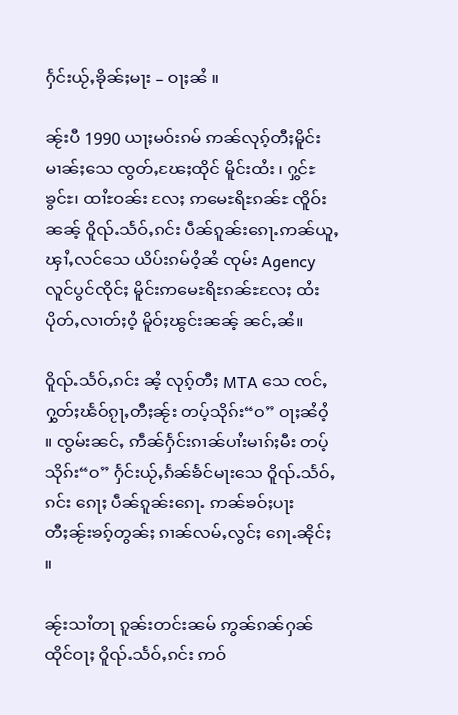ႁႅင်းယႂ်ႇၶိုၼ်ႈမႃး – ဝႃႈၼႆ ။

ၼႂ်းပီ 1990 ယႃႈမဝ်းၵမ် ဢၼ်လုၵ့်တီႈမိူင်းမၢၼ်ႈသေ ၸွတ်ႇၽႄႈထိုင် မိူင်းထႆး ၊ ႁွင်ႊၶွင်ႊ၊ ထၢႆႊဝၼ်း လႄႈ ဢမေႊရိႊၵၼ်ႊ ၸိူဝ်းၼၼ့် ဝိူၺ်ႉသႅဝ်ႇၵင်း ပဵၼ်ၵူၼ်းၵေႃႉဢၼ်ယူႇၾၢႆႇလင်သေ ယိပ်းၵမ်ဝႆ့ၼႆ ၸုမ်း Agency လူင်ပွင်ၸိုင်ႈ မိူင်းဢမေႊရိႊၵၼ်ႊလႄႈ ထႆး ပိုတ်ႇလၢတ်ႈဝႆ့ မိူဝ်ႈၽွင်းၼၼ့် ၼင်ႇၼႆ။

ဝိူၺ်ႉသႅဝ်ႇၵင်း ၼႆ့ လုၵ့်တီႈ MTA သေ ၸင်ႇႁွတ်ႈၽႅဝ်ၵႂႃႇတီႈၼႂ်း တပ့်သိုၵ်း“ဝ” ဝႃႈၼႆဝႆ့ ။ ၸွမ်းၼင်ႇ ဢဵၼ်ႁႅင်းၵၢၼ်ပၢႆးမၢၵ်ႈမီး တပ့်သိုၵ်း“ဝ” ႁႅင်းယႂ်ႇၵႅၼ်ၶႅင်မႃးသေ ဝိူၺ်ႉသႅဝ်ႇၵင်း ၵေႃႈ ပဵၼ်ၵူၼ်းၵေႃႉ ဢၼ်ၶဝ်ႈပႃး တီႈၼႂ်းၶၵ့်တွၼ်ႈ ၵၢၼ်လမ်ႇလွင်ႈ ၵေႃႉၼိုင်ႈ ။

ၼႂ်းသၢႆတႃ ၵူၼ်းတင်းၼမ် ဢွၼ်ၵၼ်ႁၼ်ထိုင်ဝႃႈ ဝိူၺ်ႉသႅဝ်ႇၵင်း ဢဝ်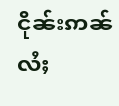ငိုၼ်းဢၼ်လႆႈ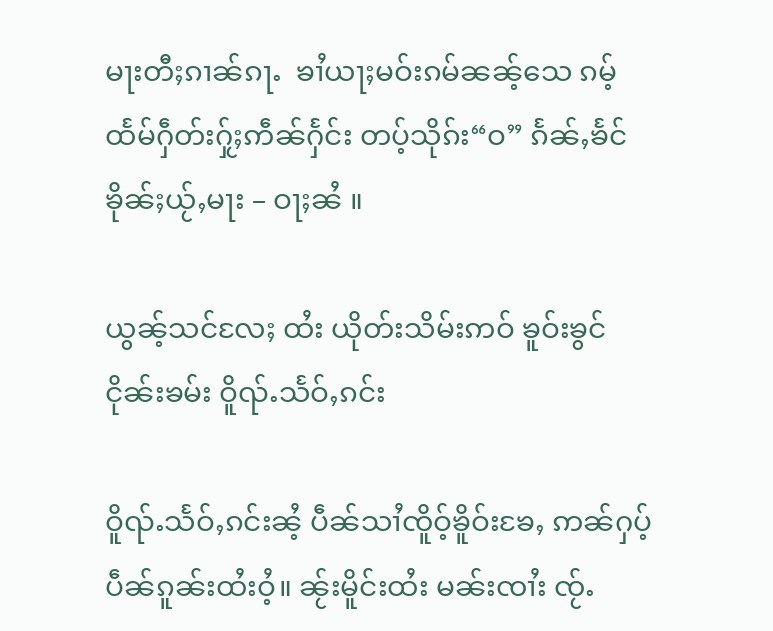မႃးတီႈၵၢၼ်ၵႃႉ  ၶၢႆယႃႈမဝ်းၵမ်ၼၼ့်သေ ၵမ့်ထႅမ်ႁဵတ်းႁႂ်ႈဢဵၼ်ႁႅင်း တပ့်သိုၵ်း“ဝ” ၵႅၼ်ႇၶႅင်ၶိုၼ်ႈယႂ်ႇမႃး – ဝႃႈၼႆ ။

ယွၼ့်သင်လႄႈ ထႆး ယိုတ်းသိမ်းဢဝ် ၶူဝ်းၶွင်ငိုၼ်းၶမ်း ဝိူၺ်ႉသႅဝ်ႇၵင်း

ဝိူၺ်ႉသႅဝ်ႇၵင်းၼႆ့ ပဵၼ်သၢႆၸိူဝ့်ၶိူဝ်းၶႄႇ ဢၼ်ႁပ့် ပဵၼ်ၵူၼ်းထႆးဝႆ့။ ၼႂ်းမိူင်းထႆး မၼ်းၸၢႆး ၸႂ်ႉ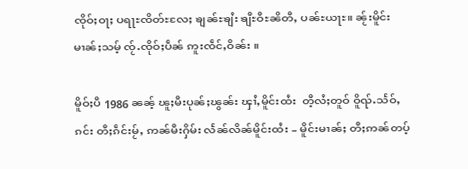ၸိုဝ်ႈဝႃႈ ပရႃႊၸိတ်ႊလႄႈ ၶျၼ်ႊၶျႆး ၶျီႊဝီႊၼိတီႇ ပၼ်ႊယႃႊ။ ၼႂ်းမိူင်းမၢၼ်ႈသမ့် ၸႂ်ႉၸိုဝ်ႈပဵၼ် ဢူးၸဵင်ႇဝိၼ်း ။

မိူဝ်ႈပီ 1986 ၼၼ့် ၽူႈမီးပုၼ်ႈၽွၼ်း ၾၢႆႇမိူင်းထႆး  တီ့လႆႈတူဝ် ဝိူၺ်ႉသႅဝ်ႇၵင်း တီႈၵဵင်းမႂ်ႇ ဢၼ်မီးႁိမ်း လႅၼ်လိၼ်မိူင်းထႆး – မိူင်းမၢၼ်ႈ တီႈဢၼ်တပ့်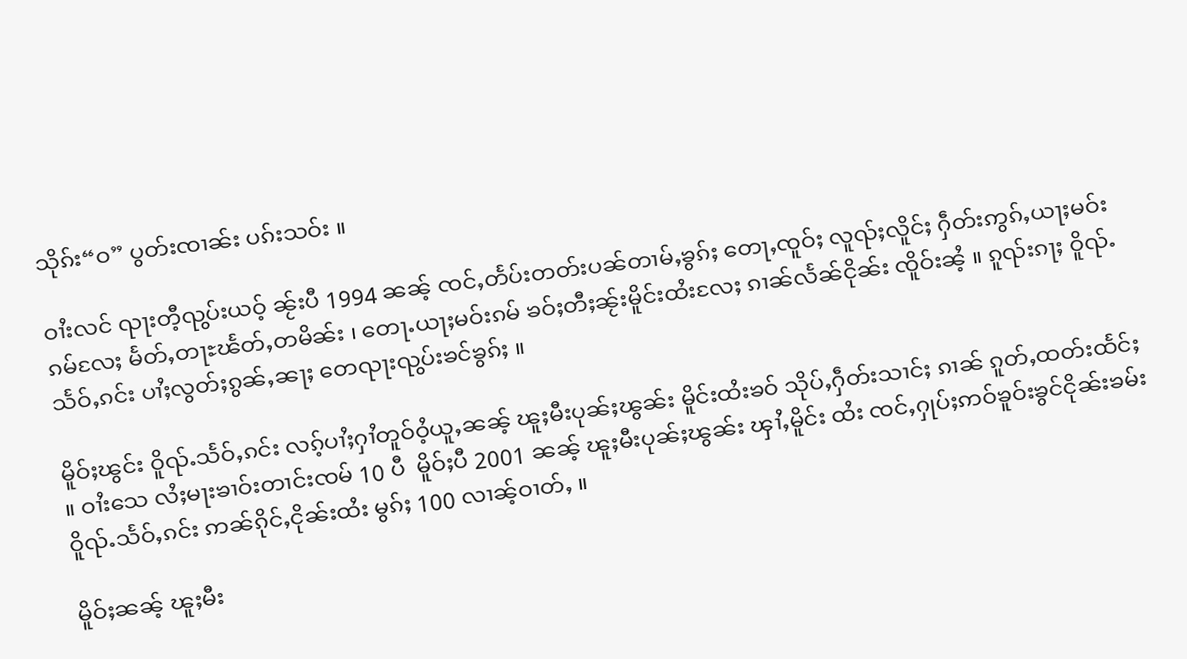သိုၵ်း“ဝ” ပွတ်းၸၢၼ်း ပၵ်းသဝ်း ။

ဝၢႆးလင် ၺႃးတီ့ၺွပ်းယဝ့် ၼႂ်းပီ 1994 ၼၼ့် ၸင်ႇတႅပ်းတတ်းပၼ်တၢမ်ႇၶွၵ်ႈ တေႃႇၸူဝ်ႈ လူၺ်ႈလိူင်ႈ ႁဵတ်းဢွၵ်ႇယႃႈမဝ်းၵမ်လႄႈ မႅတ်ႇတႃႊၽႅတ်ႇတမိၼ်း ၊ တေႃႉယႃႈမဝ်းၵမ် ၶဝ်ႈတီႈၼႂ်းမိူင်းထႆးလႄႈ ၵၢၼ်လႅၼ်ငိုၼ်း ၸိူဝ်းၼႆ့ ။ ၵူၺ်းၵႃႈ ဝိူၺ်ႉသႅဝ်ႇၵင်း ပၢႆႈလွတ်ႈၵွၼ်ႇၼႃႈ တေၺႃးၺွပ်းၶင်ၶွၵ်ႈ ။

မိူဝ်ႈၽွင်း ဝိူၺ်ႉသႅဝ်ႇၵင်း လၵ့်ပၢႆႈႁၢႆတူဝ်ဝႆ့ယူႇၼၼ့် ၽူႈမီးပုၼ်ႈၽွၼ်း မိူင်းထႆးၶဝ် သိုပ်ႇႁဵတ်းသၢင်ႈ ၵၢၼ် ၵူတ်ႇထတ်းထႅင်ႈ ။ ဝၢႆးသေ လႆႈမႃးၶၢဝ်းတၢင်းၸမ် 10 ပီ  မိူဝ်ႈပီ 2001 ၼၼ့် ၽူႈမီးပုၼ်ႈၽွၼ်း ၾၢႆႇမိူင်း ထႆး ၸင်ႇႁုပ်ႈဢဝ်ၶူဝ်းၶွင်ငိုၼ်းၶမ်း ဝိူၺ်ႉသႅဝ်ႇၵင်း ဢၼ်ၵိုင်ႇငိုၼ်းထႆး မွၵ်ႈ 100 လၢၼ့်ဝၢတ်ႇ ။

မိူဝ်ႈၼၼ့် ၽူႈမီး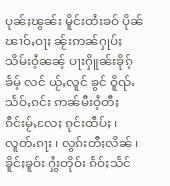ပုၼ်ႈၽွၼ်း မိူင်းထႆးၶဝ် ပိုၼ်ၽၢဝ်ႇဝႃႈ ၼႂ်းဢၼ်ႁုပ်ႈသိမ်းဝႆ့ၼၼ့် ပႃးႁိူၼ်းၶိုၵ့်ၶႅမ့် လင် ယႂ်ႇလူင် ၶွင် ဝိူၺ်ႉသႅဝ်ႇၵင်း ဢၼ်မီးဝႆ့တီႈ ၵဵင်းမႂ်ႇလႄႈ ၵုင်းထဵပ်ႈ ၊ လူတ်ႉၵႃး ၊ လွၵ်းတီႈလိၼ် ၊ ၶိူင်ႈၶူဝ်း ႁွႆးတိုဝ်း ၵႅဝ်ႈသႅင်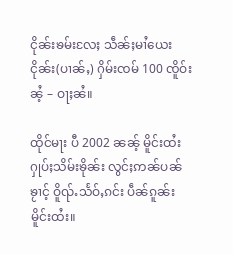ငိုၼ်းၶမ်းလႄႈ သဵၼ်ႈမၢႆယေးငိုၼ်း(ပၢၼ်ႇ) ႁိမ်းၸမ် 100 ၸိူဝ်းၼႆ့ – ဝႃႈၼႆ။

ထိုင်မႃး ပီ 2002 ၼၼ့် မိူင်းထႆး ႁုပ်ႈသိမ်းၶိုၼ်း လွင်ႈဢၼ်ပၼ်ၶႂၢင့် ဝိူၺ်ႉသႅဝ်ႇၵင်း ပဵၼ်ၵူၼ်းမိူင်းထႆး။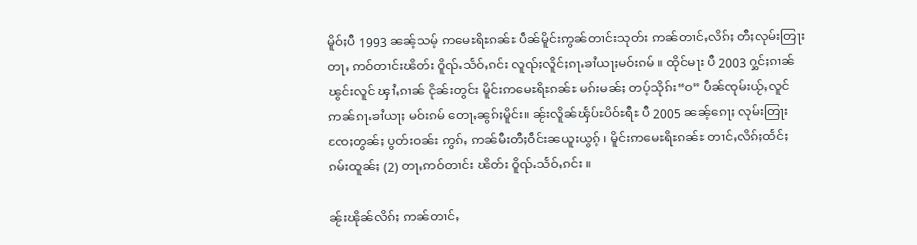မိူဝ်ႈပီ 1993 ၼၼ့်သမ့် ဢမေႊရိႊၵၼ်ႊ ပဵၼ်မိူင်းဢွၼ်တၢင်းသုတ်း ဢၼ်တၢင်ႇလိၵ်ႈ တီႈလုမ်းတြႃး တႃႇ ဢဝ်တၢင်းၽိတ်း ဝိူၺ်ႉသႅဝ်ႇၵင်း လူၺ်ႈလိူင်ႈၵႃႉၶၢႆယႃႈမဝ်းၵမ် ။ ထိုင်မႃး ပီ 2003 ႁွင်ႈၵၢၼ်ၽွင်းလူင် ၾၢႆႇၵၢၼ် ငိုၼ်းတွင်း မိူင်းဢမေႊရိႊၵၼ်ႊ မၵ်းမၼ်ႈ တပ့်သိုၵ်း“ဝ” ပဵၼ်ၸုမ်းယႂ်ႇလူင် ဢၼ်ၵႃႉၶၢႆယႃႈ မဝ်းၵမ် တေႃႇၼွၵ်ႈမိူင်း။ ၼႂ်းလိူၼ်ၾႅပ်ႊပိဝ်ႊရီႊ ပီ 2005 ၼၼ့်ၵေႃႈ လုမ်းတြႃးၸႄႈတွၼ်ႈ ပွတ်းဝၼ်း ဢွၵ်ႇ ဢၼ်မီးတီႈဝဵင်းၼယူးယွၵ့် ၊ မိူင်းဢမေႊရိႊၵၼ်ႊ တၢင်ႇလိၵ်ႈထႅင်ႈ ၵမ်းထူၼ်ႈ (2) တႃႇဢဝ်တၢင်း ၽိတ်း ဝိူၺ်ႉသႅဝ်ႇၵင်း ။

ၼႂ်းၽိုၼ်လိၵ်ႈ ဢၼ်တၢင်ႇ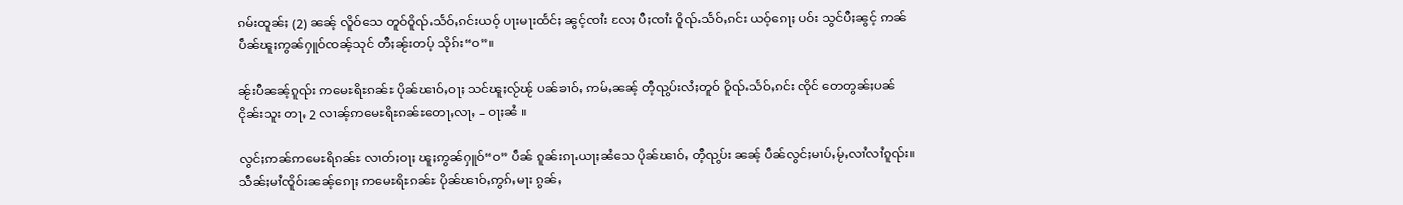ၵမ်းထူၼ်ႈ (2) ၼၼ့် လိူဝ်သေ တူဝ်ဝိူၺ်ႉသႅဝ်ႇၵင်းယဝ့် ပႃးမႃးထႅင်ႈ ၼွင့်ၸၢႆး လႄႈ ပီႈၸၢႆး ဝိူၺ်ႉသႅဝ်ႇၵင်း ယဝ့်ၵေႃႈ ပဝ်း သွင်ပီႈၼွင့် ဢၼ်ပဵၼ်ၽူႈဢွၼ်ႁူဝ်ၸၼ့်သုင် တီႈၼႂ်းတပ့် သိုၵ်း“ဝ”။

ၼႂ်းပီၼၼ့်ၵူၺ်း ဢမေႊရိႊၵၼ်ႊ ပိုၼ်ၽၢဝ်ႇဝႃႈ သင်ၽူႈလႂ်ၽႂ် ပၼ်ၶၢဝ်ႇ ဢမ်ႇၼၼ့် တီ့ၺွပ်းလႆႈတူဝ် ဝိူၺ်ႉသႅဝ်ႇၵင်း ၸိုင် တေတွၼ်ႈပၼ်ငိုၼ်းသူး တႃႇ 2 လၢၼ့်ဢမေႊရိႊၵၼ်ႊတေႃႇလႃႇ – ဝႃႈၼႆ ။

လွင်ႈဢၼ်ဢမေႊရိၵၼ်ႊ လၢတ်ႈဝႃႈ ၽူႈဢွၼ်ႁူဝ်“ဝ” ပဵၼ် ၵူၼ်းၵႃႉယႃႈၼႆသေ ပိုၼ်ၽၢဝ်ႇ တီ့ၺွပ်း ၼၼ့် ပဵၼ်လွင်ႈမၢပ်ႇမႂ်ႇလၢႆလၢႆၵူၺ်း။ သဵၼ်ႈမၢႆၸိူဝ်းၼၼ့်ၵေႃႈ ဢမေႊရိႊၵၼ်ႊ ပိုၼ်ၽၢဝ်ႇဢွၵ်ႇမႃး ၵွၼ်ႇ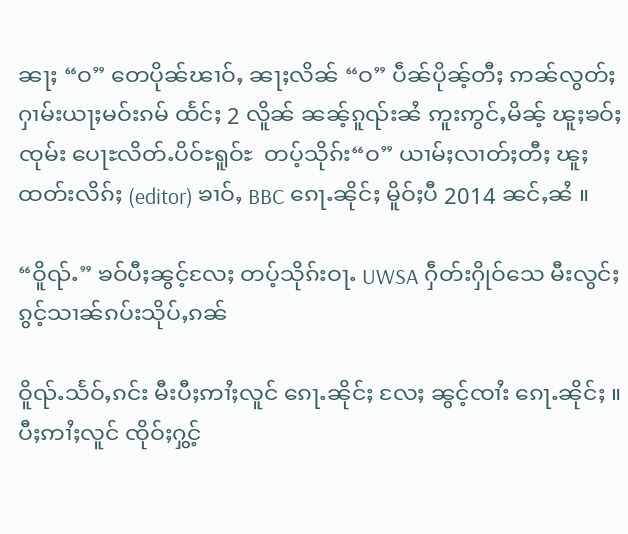ၼႃႈ “ဝ” တေပိုၼ်ၽၢဝ်ႇ ၼႃႈလိၼ် “ဝ” ပဵၼ်ပိုၼ့်တီႈ ဢၼ်လွတ်ႈႁၢမ်းယႃႈမဝ်းၵမ် ထႅင်ႈ 2 လိူၼ် ၼၼ့်ၵူၺ်းၼႆ ဢူးဢွင်ႇမိၼ့် ၽူႈၶဝ်ႈၸုမ်း ပေႃႊလိတ်ႉပိဝ်ႊရူဝ်ႊ  တပ့်သိုၵ်း“ဝ” ယၢမ်ႈလၢတ်ႈတီႈ ၽူႈ ထတ်းလိၵ်ႈ (editor) ၶၢဝ်ႇ BBC ၵေႃႉၼိုင်ႈ မိူဝ်ႈပီ 2014 ၼင်ႇၼႆ ။

“ဝိူၺ်ႉ” ၶဝ်ပီႈၼွင့်လႄႈ တပ့်သိုၵ်းဝႃႉ UWSA ႁဵတ်းႁိုဝ်သေ မီးလွင်ႈၵွင့်သၢၼ်ၵပ်းသိုပ်ႇၵၼ်

ဝိူၺ်ႉသႅဝ်ႇၵင်း မီးပီႈဢၢႆႈလူင် ၵေႃႉၼိုင်ႈ လႄႈ ၼွင့်ၸၢႆး ၵေႃႉၼိုင်ႈ ။ ပီႈဢၢႆႈလူင် ၸိုဝ်ႈႁွင့်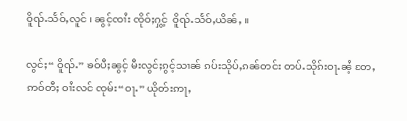ဝိူၺ်ႉသႅဝ်ႇလူင် ၊ ၼွင့်ၸၢႆး ၸိုဝ်ႈႁွင့်  ဝိူၺ်ႉသႅဝ်ႇယိၼ်ႇ ။

လွင်ႈ“ ဝိူၺ်ႉ” ၶဝ်ပီႈၼွင့် မီးလွင်ႈၵွင့်သၢၼ် ၵပ်းသိုပ်ႇၵၼ်တင်း တပ်ႉသိုၵ်းဝႃႉၼႆ့ တႄႇဢဝ်တီႈ ဝၢႆးလင် ၸုမ်း“ဝႃႉ” ယိုတ်းဢႃႇ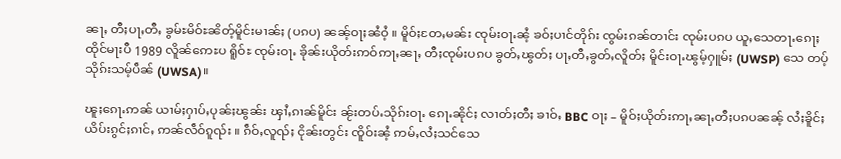ၼႃႇ တီႈပႃႇတီႇ ၶွမ်ႊမိဝ်ႊၼိတ့်မိူင်းမၢၼ်ႈ (ပၵပ) ၼၼ့်ဝႃႈၼႆဝႆ့ ။ မိူဝ်ႈတႄႇမၼ်း ၸုမ်းဝႃႉၼႆ့ ၶဝ်ႈပၢင်တိုၵ်း ၸွမ်းၵၼ်တၢင်း ၸုမ်းပၵပ ယူႇသေတႃႉၵေႃႈ ထိုင်မႃးပီ 1989 လိူၼ်ဢေႊပ ရိူဝ်ႊ ၸုမ်းဝႃႉ ၶိုၼ်းယိုတ်းဢဝ်ဢႃႇၼႃႇ တီႈၸုမ်းပၵပ ၶွတ်ႇၽွတ်ႈ ပႃႇတီႇၶွတ်ႇလိူတ်ႈ မိူင်းဝႃႉၽွမ့်ႁူမ်ႈ (UWSP) သေ တပ့်သိုၵ်းသမ့်ပဵၼ် (UWSA)။

ၽူႈၵေႃႉဢၼ် ယၢမ်ႈႁၢပ်ႇပုၼ်ႈၽွၼ်း ၾၢႆႇၵၢၼ်မိူင်း ၼႂ်းတပ်ႉသိုၵ်းဝႃႉ ၵေႃႉၼိုင်ႈ လၢတ်ႈတီႈ ၶၢဝ်ႇ BBC ဝႃႈ – မိူဝ်ႈယိုတ်းဢႃႇၼႃႇတီႈပၵပၼၼ့် လႆႈၶိူင်ႈယိပ်းၵွင်ႈၵၢင်ႇ ဢၼ်လဵဝ်ၵူၺ်း ။ ၵဵဝ်ႇလူၺ်ႈ ငိုၼ်းတွင်း ၸိူဝ်းၼႆ့ ဢမ်ႇလႆႈသင်သေ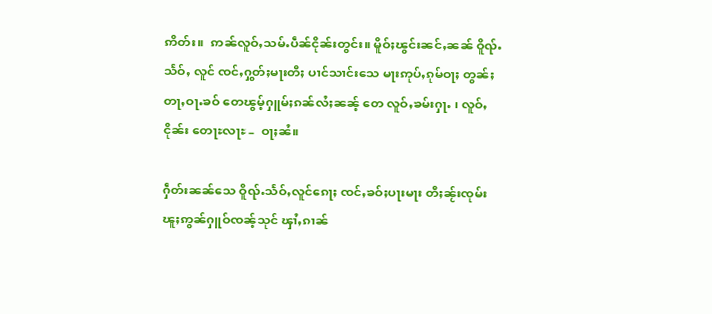ဢိတ်း။  ဢၼ်လူဝ်ႇသမ်ႉပဵၼ်ငိုၼ်းတွင်း။ မိူဝ်ႈၽွင်းၼင်ႇၼၼ် ဝိူၺ်ႉသႅဝ်ႇ လူင် ၸင်ႇႁွတ်ႈမႃးတီႈ ပၢင်သၢင်းသေ မႃးဢုပ်ႇၵုမ်ဝႃႈ တွၼ်ႈတႃႇဝႃႉၶဝ် တေၽွမ့်ႁူမ်ႈၵၼ်လႆႈၼၼ့် တေ လူဝ်ႇၶမ်းႁႃႉ ၊ လူဝ်ႇငိုၼ်း တေႃႊလႃႊ –  ဝႃႈၼႆ။

ႁဵတ်းၼၼ်သေ ဝိူၺ်ႉသႅဝ်ႇလူင်ၵေႃႈ ၸင်ႇၶဝ်ႈပႃးမႃး တီႈၼႂ်းၸုမ်း ၽူႈဢွၼ်ႁူဝ်ၸၼ့်သုင် ၾၢႆႇၵၢၼ်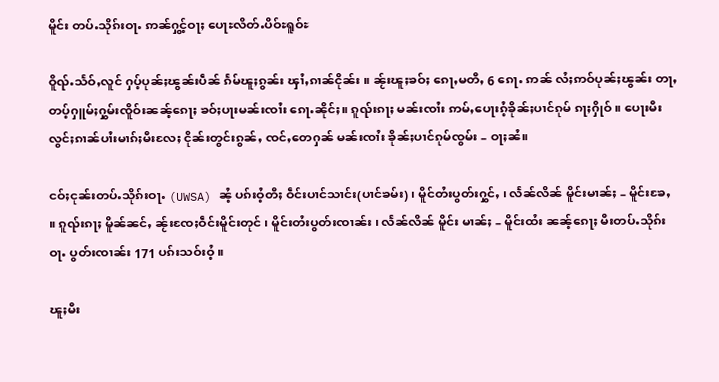မိူင်း တပ်ႉသိုၵ်းဝႃႉ ဢၼ်ႁွင့်ဝႃႈ ပေႃႊလိတ်ႉပိဝ်ႊရူဝ်ႊ

ဝိူၺ်ႉသႅဝ်ႇလူင် ႁပ့်ပုၼ်ႈၽွၼ်းပဵၼ် ၵႅမ်ၽူႈၵွၼ်း ၾၢႆႇၵၢၼ်ငိုၼ်း ။ ၼႂ်းၽူႈၶဝ်ႈ ၵေႃႇမတီႇ 6 ၵေႃႉ ဢၼ် လႆႈဢဝ်ပုၼ်ႈၽွၼ်း တႃႇတပ့်ႁူမ်ႈႁွမ်းၸိူဝ်းၼၼ့်ၵေႃႈ ၶဝ်ႈပႃးမၼ်းၸၢႆး ၵေႃႉၼိုင်ႈ။ ၵူၺ်းၵႃႈ မၼ်းၸၢႆး ဢမ်ႇပေႃးၵႆ့ၶိုၼ်ႈပၢင်ၵုမ် ၵႃႈႁိုဝ် ။ ပေႃးမီး လွင်ႈၵၢၼ်ပၢႆးမၢၵ်ႈမီးလႄႈ ငိုၼ်းတွင်းၵွၼ်ႇ ၸင်ႇတေႁၼ် မၼ်းၸၢႆး ၶိုၼ်ႈပၢင်ၵုမ်ၸွမ်း – ဝႃႈၼႆ။

ငဝ်ႈငုၼ်းတပ်ႉသိုၵ်းဝႃႉ (UWSA) ၼႆ့ ပၵ်းဝႆ့တီႈ ဝဵင်းပၢင်သၢင်း(ပၢင်ၶမ်း) ၊ မိူင်တႆးပွတ်းႁွင်ႇ ၊ လႅၼ်လိၼ် မိူင်းမၢၼ်ႈ – မိူင်းၶႄႇ ။ ၵူၺ်းၵႃႈ မိူၼ်ၼင်ႇ ၼႂ်းၸႄႈဝဵင်းမိူင်းတုင် ၊ မိူင်းတႆးပွတ်းၸၢၼ်း ၊ လႅၼ်လိၼ် မိူင်း မၢၼ်ႈ – မိူင်းထႆး ၼၼ့်ၵေႃႈ မီးတပ်ႉသိုၵ်းဝႃႉ ပွတ်းၸၢၼ်း 171 ပၵ်းသဝ်းဝႆ့ ။

ၽူႈမီး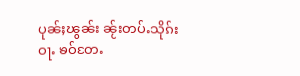ပုၼ်ႈၽွၼ်း ၼႂ်းတပ်ႉသိုၵ်းဝႃႉ ၶဝ်တႄႉ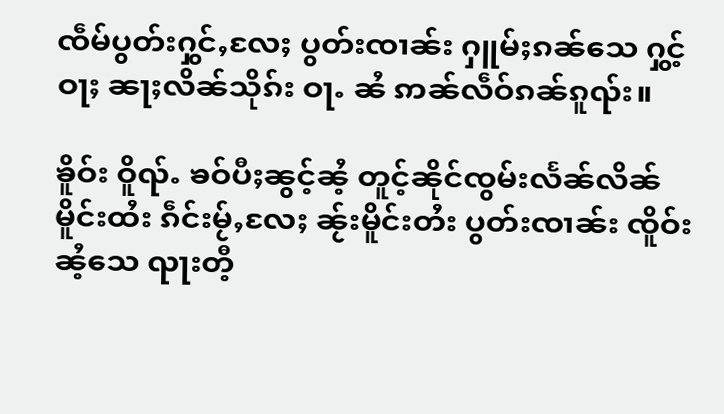ၸဵမ်ပွတ်းႁွင်ႇလႄႈ ပွတ်းၸၢၼ်း ႁူမ်ႈၵၼ်သေ ႁွင့်ဝႃႈ ၼႃႈလိၼ်သိုၵ်း ဝႃႉ ၼႆ ဢၼ်လဵဝ်ၵၼ်ၵူၺ်း။

ၶိူဝ်း ဝိူၺ်ႉ ၶဝ်ပီႈၼွင့်ၼႆ့ တူင့်ၼိုင်ၸွမ်းလႅၼ်လိၼ်မိူင်းထႆး ၵဵင်းမႂ်ႇလႄႈ ၼႂ်းမိူင်းတႆး ပွတ်းၸၢၼ်း ၸိူဝ်း ၼႆ့သေ ၺႃးတီ့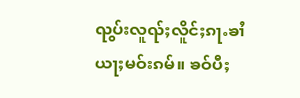ၺွပ်းလူၺ်ႈလိူင်ႈၵႃႉၶၢႆယႃႈမဝ်းၵမ်။ ၶဝ်ပီႈ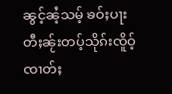ၼွင့်ၼႆ့သမ့် ၶဝ်ႈပႃး တီႈၼႂ်းတပ့်သိုၵ်းၸိူဝ့် ၸၢတ်ႈ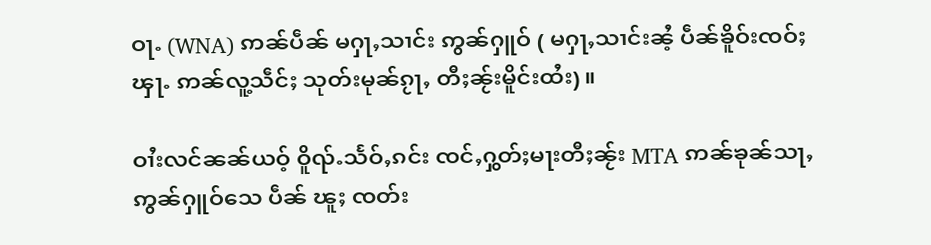ဝႃႉ (WNA) ဢၼ်ပဵၼ် မႁႃႇသၢင်း ဢွၼ်ႁူဝ် ( မႁႃႇသၢင်းၼႆ့ ပဵၼ်ၶိူဝ်းၸဝ်ႈၾႃႉ ဢၼ်လူ့သဵင်ႈ သုတ်းမုၼ်ၵႂႃႇ တီႈၼႂ်းမိူင်းထႆး) ။

ဝၢႆးလင်ၼၼ်ယဝ့် ဝိူၺ်ႉသႅဝ်ႇၵင်း ၸင်ႇႁွတ်ႈမႃးတီႈၼႂ်း MTA ဢၼ်ၶုၼ်သႃႇ ဢွၼ်ႁူဝ်သေ ပဵၼ် ၽူႈ ၸတ်း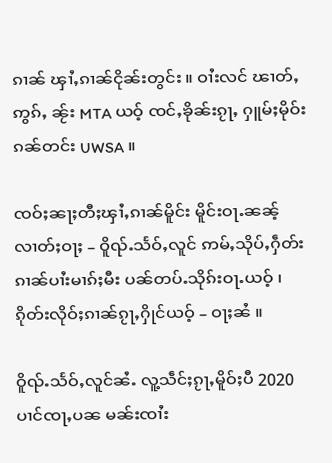ၵၢၼ် ၾၢႆႇၵၢၼ်ငိုၼ်းတွင်း ။ ဝၢႆးလင် ၽၢတ်ႇဢွၵ်ႇ ၼႂ်း MTA ယဝ့် ၸင်ႇၶိုၼ်းၵႂႃႇ ႁူမ်ႈမိုဝ်း ၵၼ်တင်း UWSA ။

ၸဝ်ႈၼႃႈတီႈၾၢႆႇၵၢၼ်မိူင်း မိူင်းဝႃႉၼၼ့် လၢတ်ႈဝႃႈ – ဝိူၺ်ႉသႅဝ်ႇလူင် ဢမ်ႇသိုပ်ႇႁဵတ်း ၵၢၼ်ပၢႆးမၢၵ်ႈမီး ပၼ်တပ်ႉသိုၵ်းဝႃႉယဝ့် ၊ ၵိုတ်းလိုဝ်ႈၵၢၼ်ၵႂႃႇႁိုင်ယဝ့် – ဝႃႈၼႆ ။

ဝိူၺ်ႉသႅဝ်ႇလူင်ၼႆႉ လူ့သဵင်ႈၵႂႃႇမိူဝ်ႈပီ 2020  ပၢင်ၸႃႇပၼ မၼ်းၸၢႆး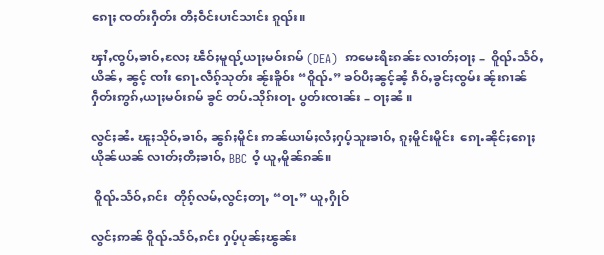ၵေႃႈ ၸတ်းႁဵတ်း တီႈဝဵင်းပၢင်သၢင်း ၵူၺ်း။

ၾၢႆႇၸွပ်ႇၶၢဝ်ႇလႄႈ ၽဵဝ်ႈမူၺ့်ယႃႈမဝ်းၵမ် (DEA)  ဢမေႊရိႊၵၼ်ႊ လၢတ်ႈဝႃႈ –  ဝိူၺ်ႉသႅဝ်ႇယိၼ်ႇ ၼွင့် ၸၢႆး ၵေႃႉလဵၵ့်သုတ်း ၼႂ်းၶိူဝ်း “ဝိူၺ်ႉ” ၶဝ်ပီႈၼွင့်ၼႆ့ ၵဵဝ်ႇၶွင်ႈၸွမ်း ၼႂ်းၵၢၼ်ႁဵတ်းဢွၵ်ႇယႃႈမဝ်းၵမ် ၶွင် တပ်ႉသိုၵ်းဝႃႉ ပွတ်းၸၢၼ်း – ဝႃႈၼႆ ။

လွင်ႈၼႆႉ ၽူႈသိုဝ်ႇၶၢဝ်ႇ ၼွၵ်ႈမိူင်း ဢၼ်ယၢမ်ႈလႆႈႁပ့်သူးၶၢဝ်ႇ ၵူႈမိူင်းမိူင်း  ၵေႃႉၼိုင်ႈၵေႃႈ ယိုၼ်ယၼ် လၢတ်ႈတီႈၶၢဝ်ႇ BBC ဝႆ့ ယူႇမိူၼ်ၵၼ်။

 ဝိူၺ်ႉသႅဝ်ႇၵင်း  တိုၵ့်လမ်ႇလွင်ႈတႃႇ “ဝႃႉ” ယူႇႁိုဝ်

လွင်ႈဢၼ် ဝိူၺ်ႉသႅဝ်ႇၵင်း ႁပ့်ပုၼ်ႈၽွၼ်း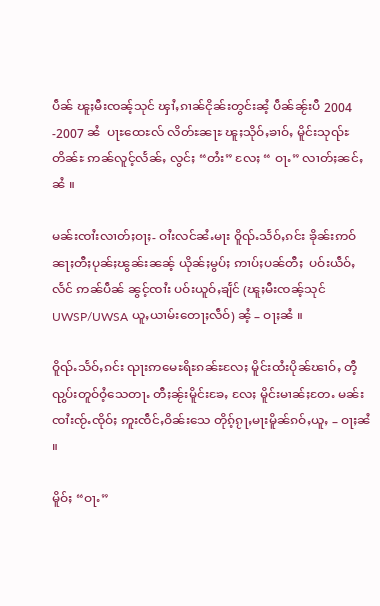ပဵၼ် ၽူႈမီးၸၼ့်သုင် ၾၢႆႇၵၢၼ်ငိုၼ်းတွင်းၼႆ့ ပဵၼ်ၼႂ်းပီ 2004 -2007 ၼႆ  ပႃႊထေႊလ် လိတ်ႊၼႃႊ ၽူႈသိုဝ်ႇၶၢဝ်ႇ မိူင်းသုၺ်ႊတိၼ်ႊ ဢၼ်လူင့်လႅၼ်ႇ လွင်ႈ “တႆး” လႄႈ “ ဝႃႉ” လၢတ်ႈၼင်ႇၼႆ ။

မၼ်းၸၢႆးလၢတ်ႈဝႃႈ- ဝၢႆးလင်ၼႆႉမႃး ဝိူၺ်ႉသႅဝ်ႇၵင်း ၶိုၼ်းဢဝ် ၼႃႈတီႈပုၼ်ႈၽွၼ်းၼၼ့် ယိုၼ်ႈမွပ်ႈ ဢၢပ်ႈပၼ်တီႈ  ပဝ်းယဵဝ်ႇလႅင် ဢၼ်ပဵၼ် ၼွင့်ၸၢႆး ပဝ်းယူဝ်ႇၶျႅင် (ၽူႈမီးၸၼ့်သုင် UWSP/UWSA ယူႇယၢမ်းတေႃႈလဵဝ်) ၼႆ့ – ဝႃႈၼႆ ။

ဝိူၺ်ႉသႅဝ်ႇၵင်း ၺႃးဢမေႊရိႊၵၼ်ႊလႄႈ မိူင်းထႆးပိုၼ်ၽၢဝ်ႇ တီ့ၺွပ်းတူဝ်ဝႆ့သေတႃႉ တီႈၼႂ်းမိူင်းၶႄႇ လႄႈ မိူင်းမၢၼ်ႈတႄႉ မၼ်းၸၢႆးၸႂ်ႉၸိုဝ်ႈ ဢူးၸဵင်ႇဝိၼ်းသေ တိုၵ့်ၵႂႃႇမႃးမိူၼ်ၵဝ်ႇယူႇ – ဝႃႈၼႆ ။

မိူဝ်ႈ “ဝႃႉ”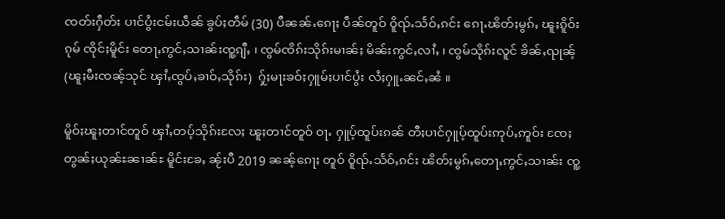ၸတ်းႁဵတ်း ပၢင်ပွႆးငမ်းယဵၼ် ၶွပ်ႈတဵမ် (30) ပီၼၼ်ႉၵေႃႈ ပဵၼ်တူဝ် ဝိူၺ်ႉသႅဝ်ႇၵင်း ၵေႃႉၽိတ်ႈမွၵ်ႇ ၽူႈၵိူဝ်းၵုမ် ၸိုင်ႈမိူင်း တေႃႇဢွင်ႇသၢၼ်းၸူ့ၵျီႇ ၊ ၸွမ်ၸိၵ်းသိုၵ်းမၢၼ်ႈ မိၼ်းဢွင်ႇလၢႆႇ ၊ ၸွမ်သိုၵ်းလူင် ၶိၼ်ႇၺုၼ့် (ၽူႈမီးၸၼ့်သုင် ၾၢႆႇၸွပ်ႇၶၢဝ်ႇသိုၵ်း)  ႁႂ်ႈမႃးၶဝ်ႈႁူမ်ႈပၢင်ပွႆး လႆႈႁူႉၼင်ႇၼႆ ။

မိူဝ်ႈၽူႈတၢင်တူဝ် ၾၢႆႇတပ့်သိုၵ်းလႄႈ ၽူႈတၢင်တူဝ် ဝႃႉ ႁူပ့်ထူပ်းၵၼ် တီႈပၢင်ႁူပ့်ထူပ်းဢုပ်ႇဢူဝ်း ၸႄႈ တွၼ်ႈယုၼ်ႊၼၢၼ်ႊ မိူင်းၶႄႇ ၼႂ်းပီ 2019 ၼၼ့်ၵေႃႈ တူဝ် ဝိူၺ်ႉသႅဝ်ႇၵင်း ၽိတ်ႈမွၵ်ႇတေႃႇဢွင်ႇသၢၼ်း ၸူ့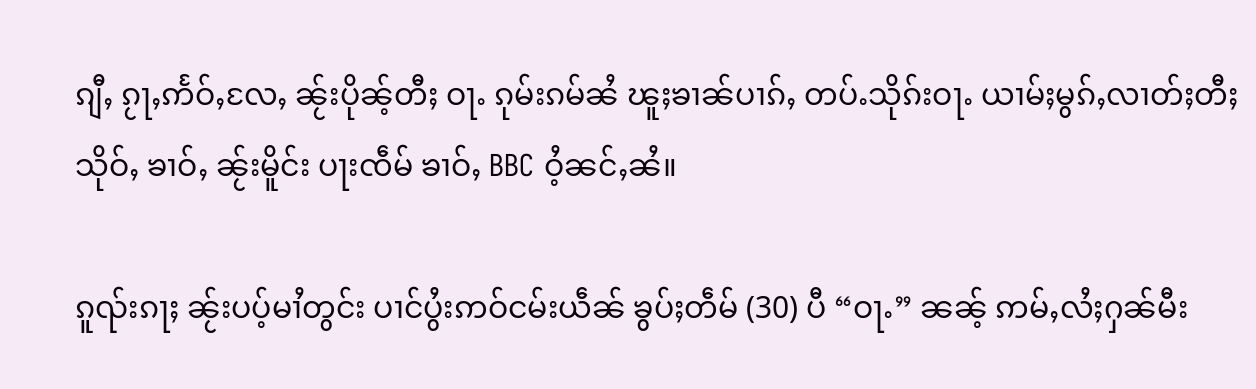ၵျီႇ ၵႂႃႇဢႅဝ်ႇလႄႇ ၼႂ်းပိုၼ့်တီႈ ဝႃႉ ၵုမ်းၵမ်ၼႆ ၽူႈၶၢၼ်ပၢၵ်ႇ တပ်ႉသိုၵ်းဝႃႉ ယၢမ်ႈမွၵ်ႇလၢတ်ႈတီႈသိုဝ်ႇ ၶၢဝ်ႇ ၼႂ်းမိူင်း ပႃးၸဵမ် ၶၢဝ်ႇ BBC ဝႆ့ၼင်ႇၼႆ။

ၵူၺ်းၵႃႈ ၼႂ်းပပ့်မၢႆတွင်း ပၢင်ပွႆးဢဝ်ငမ်းယဵၼ် ၶွပ်ႈတဵမ် (30) ပီ “ဝႃႉ” ၼၼ့် ဢမ်ႇလႆႈႁၼ်မီး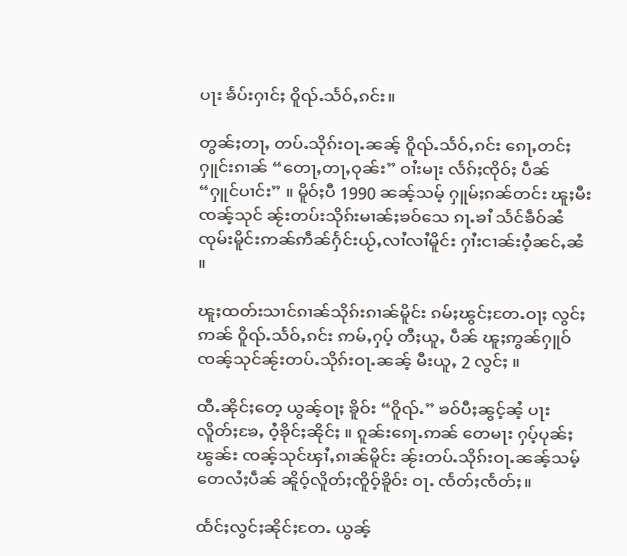ပႃး ၶႅပ်းႁၢင်ႈ ဝိူၺ်ႉသႅဝ်ႇၵင်း။

တွၼ်ႈတႃႇ တပ်ႉသိုၵ်းဝႃႉၼၼ့် ဝိူၺ်ႉသႅဝ်ႇၵင်း ၵေႃႇတင်ႈ ႁူင်းၵၢၼ် “တေႃႇတႃႇဝုၼ်း” ဝၢႆးမႃး လႅၵ်ႈၸိုဝ်ႈ ပဵၼ် “ႁူင်ပၢင်း” ။ မိူဝ်ႈပီ 1990 ၼၼ့်သမ့် ႁူမ်ႈၵၼ်တင်း ၽူႈမီးၸၼ့်သုင် ၼႂ်းတပ်းသိုၵ်းမၢၼ်ႈၶဝ်သေ ၵႃႉၶၢႆ သႅင်ၶဵဝ်ၼႆ ၸုမ်းမိူင်းဢၼ်ဢဵၼ်ႁႅင်းယႂ်ႇလၢႆလၢႆမိူင်း ႁၢႆးငၢၼ်းဝႆ့ၼင်ႇၼႆ ။

ၽူႈထတ်းသၢင်ၵၢၼ်သိုၵ်းၵၢၼ်မိူင်း ၵမ်ႈၽွင်ႈတႄႉဝႃႈ လွင်ႈဢၼ် ဝိူၺ်ႉသႅဝ်ႇၵင်း ဢမ်ႇႁပ့် တီႈယူႇ ပဵၼ် ၽူႈဢွၼ်ႁူဝ် ၸၼ့်သုင်ၼႂ်းတပ်ႉသိုၵ်းဝႃႉၼၼ့် မီးယူႇ 2 လွင်ႈ ။

ထီႉၼိုင်ႈတေ့ ယွၼ့်ဝႃႈ ၶိူဝ်း “ဝိူၺ်ႉ” ၶဝ်ပီႈၼွင့်ၼႆ့ ပႃးလိူတ်ႈၶႄႇ ဝႆ့ၶိုင်ႈၼိုင်ႈ ။ ၵူၼ်းၵေႃႉဢၼ် တေမႃး ႁပ့်ပုၼ်ႈၽွၼ်း ၸၼ့်သုင်ၾၢႆႇၵၢၼ်မိူင်း ၼႂ်းတပ်ႉသိုၵ်းဝႃႉၼၼ့်သမ့် တေလႆႈပဵၼ် ၼိူဝ့်လိူတ်ႈၸိူဝ့်ၶိူဝ်း ဝႃႉ ၸႅတ်ႈၸႅတ်ႈ။

ထႅင်ႈလွင်ႈၼိုင်ႈတႄႉ ယွၼ့်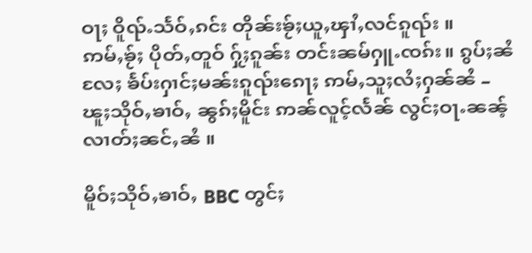ဝႃႈ ဝိူၺ်ႉသႅဝ်ႇၵင်း တိုၼ်းၶႂ်ႈယူႇၾၢႆႇလင်ၵူၺ်း ။ ဢမ်ႇၶႂ်ႈ ပိုတ်ႇတူဝ် ႁႂ်ႈၵူၼ်း တင်းၼမ်ႁူႉၸၵ်း။ ၵွပ်ႈၼႆလႄႈ ၶႅပ်းႁၢင်ႈမၼ်းၵူၺ်းၵေႃႈ ဢမ်ႇသူႈလႆႈႁၼ်ၼႆ – ၽူႈသိုဝ်ႇၶၢဝ်ႇ ၼွၵ်ႈမိူင်း ဢၼ်လူင့်လႅၼ် လွင်ႈဝႃႉၼၼ့် လၢတ်ႈၼင်ႇၼႆ ။

မိူဝ်ႈသိုဝ်ႇၶၢဝ်ႇ BBC တွင်ႈ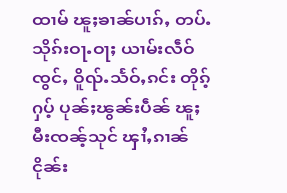ထၢမ် ၽူႈၶၢၼ်ပၢၵ်ႇ တပ်ႉသိုၵ်းဝႃႉဝႃႈ ယၢမ်းလဵဝ် ၸွင်ႇ ဝိူၺ်ႉသႅဝ်ႇၵင်း တိုၵ့်ႁပ့် ပုၼ်ႈၽွၼ်းပဵၼ် ၽူႈမီးၸၼ့်သုင် ၾၢႆႇၵၢၼ်ငိုၼ်း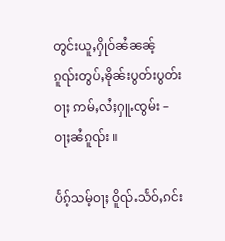တွင်းယူႇႁိုဝ်ၼႆၼၼ့် ၵူၺ်းတွပ်ႇၶိုၼ်းပွတ်းပွတ်းဝႃႈ ဢမ်ႇလႆႈႁူႉၸွမ်း – ဝႃႈၼႆၵူၺ်း ။

ပႅၵ့်သမ့်ဝႃႈ ဝိူၺ်ႉသႅဝ်ႇၵင်း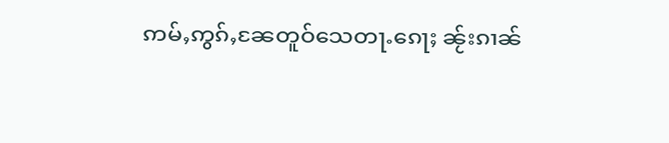ဢမ်ႇဢွၵ်ႇၼႄတူဝ်သေတႃႉၵေႃႈ ၼႂ်းၵၢၼ်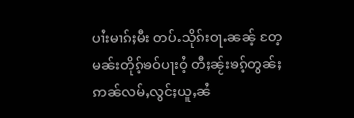ပၢႆးမၢၵ်ႈမီး တပ်ႉသိုၵ်းဝႃႉၼၼ့် တႄ့ မၼ်းတိုၵ့်ၶဝ်ပႃးဝႆ့ တီႈၼႂ်းၶၵ့်တွၼ်ႈ ဢၼ်လမ်ႇလွင်ႈယူႇၼႆ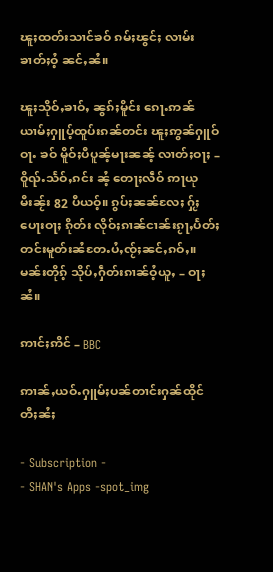ၽူႈထတ်းသၢင်ၶဝ် ၵမ်ႈၽွင်ႈ လၢမ်း ၶၢတ်ႈဝႆ့ ၼင်ႇၼႆ။

ၽူႈသိုဝ်ႇၶၢဝ်ႇ ၼွၵ်ႈမိူင်း ၵေႃႉဢၼ် ယၢမ်ႈႁူပ့်ထူပ်းၵၼ်တင်း ၽူႈဢွၼ်ႁူဝ် ဝႃႉ ၶဝ် မိူဝ်ႈပီပူၼ့်မႃးၼၼ့် လၢတ်ႈဝႃႈ – ဝိူၺ်ႉသႅဝ်ႇၵင်း ၼႆ့ တေႃႈလဵဝ် ဢႃယုမီးၼႂ်း 82 ပီယဝ့်။ ၵွပ်ႈၼၼ်လႄႈ ႁႂ်ႈပေႃးဝႃႈ ၵိုတ်း လိုဝ်ႈၵၢၼ်ငၢၼ်းၵႂႃႇပႅတ်ႈ တင်းမူတ်းၼႆတႄႉပႆႇၸႂ်ႈၼင်ႇၵဝ်ႇ။ မၼ်းတိုၵ့် သိုပ်ႇႁဵတ်းၵၢၼ်ဝႆ့ယူႇ – ဝႃႈၼႆ။

ဢၢင်ႈဢိင် – BBC

ဢၢၼ်ႇယဝ်ႉႁူမ်ႈပၼ်တၢင်းႁၼ်ထိုင်တီႈၼႆႈ

- Subscription -
- SHAN's Apps -spot_img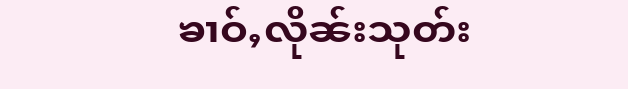ၶၢဝ်ႇလိုၼ်းသုတ်း